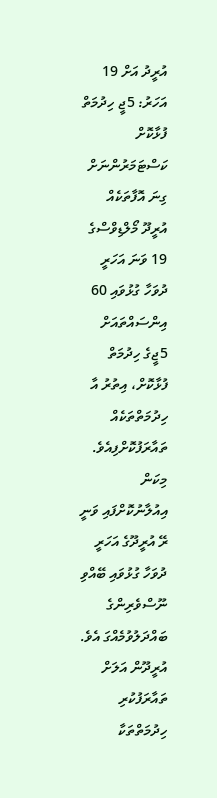އުރީދު އަށް 19 އަހަރު: 5ޖީ ހިދުމަތް ފުޅާކޮށް ކަސްޓަމަރުންނަށް ގިނަ އޮފާތަކެއް
އުރީދޫ މޯލްޑިވްސްގެ 19 ވަނަ އަހަރީ ދުވަހާ ގުޅުވައި 60 އިންސައްތައަށް 5ޖީގެ ހިދުމަތް ފުޅާކޮށް، އިތުރު އާ ހިދުމަތްތަކެއް ތައާރަފުކޮށްފިއެވެ.
މިކަން އިއުލާނުކޮށްފައި ވަނީ ރޭ އުރީދޫގެ އަހަރީ ދުވަހާ ގުޅުވައި ބޭއްވި ނޫސްވެރިންގެ ބައްދަލުވުމެއްގަ އެވެ.
އުރީދޫން އަލަށް ތައާރަފުކުރި ހިދުމަތްތަކާ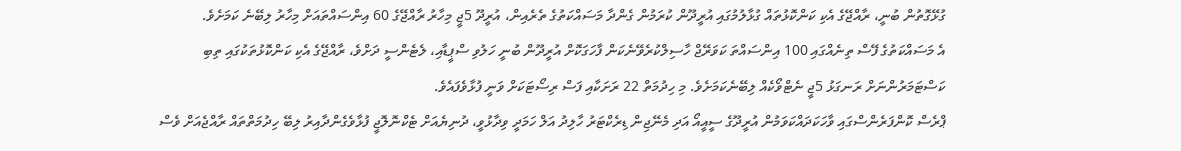ގުޅޭގޮތުން ބުނީ، ރާއްޖޭގެ އެކި ކަންކޮޅުތައް ގުޅާލުމުގައި އުރީދޫން ކުރަމުން ގެންދާ މަސައްކަތުގެ ތެރެއިން، އުރީދޫ 5ޖީ މިހާރު ރާއްޖޭގެ 60 އިންސައްތައަށް މިހާރު ލިބޭނެ ކަމަށެވެ.
އެ މަސައްކަތުގެ ފޭސް ތިނެއްގައި 100 އިންސައްތަ ކަވަރޭޖް ހާސިލްކުރެވޭނެކަން ފާހަގަކޮށް އުރީދޫން ބުނީ ހަލުވި ސްޕީޑާއި، ލެޓެންސީ ދަށްވެ، ރާއްޖޭގެ އެކި ކަންކޮޅުތަކުގައި ތިބި ކަސްޓަމަރުންނަށް ރަނގަޅު 5ޖީ ނެޓްވޯކެއް ލިބޭނެކަމަށެވެ. މި ހިދުމަތް 22 ރަށަކާއި ފަސް ރިސޯޓަކަށް ވަނީ ފުޅާވެފައެވެ.
ޕްރެސް ކޮންފަރެންސްގައި ވާހަކަދައްކަވަމުން އުރީދޫގެ ސީއީއޯ އަދި މެނޭޖިން ޑިރެކްޓަރު ހާލިދު އަލް ހަމަދީ ވިދާޅުވީ، ދުނިޔެއަށް ޓެކްނޮލޮޖީ ފުޅާވެގެންދާއިރު ލިބޭ ހިދުމަތްތައް ރާއްޖެއަށް ވެސް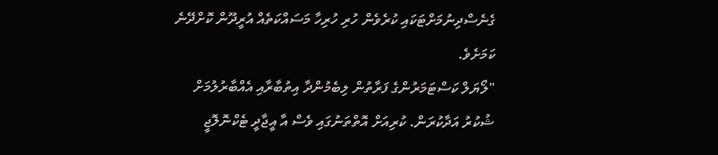ގެނެސްދިނުމަށްޓަކައި ކުރެވެން ހުރި ހުރިހާ މަސައްކަތެއް އުރީދޫން ކޮށްދޭނެ ކަމަށެވެ.
"ލޯޔަލް ކަސްޓަމަރުންގެ ފަރާތުން ލިބެމުންދާ އިތުބާރާއި އެއްބާރުލުމަށް ޝުކުރު އަދާކުރަން. ކުރިއަށް އޮތްތަނުގައި ވެސް އާ އީޖާދީ ޓެކްނޮލޮޖީ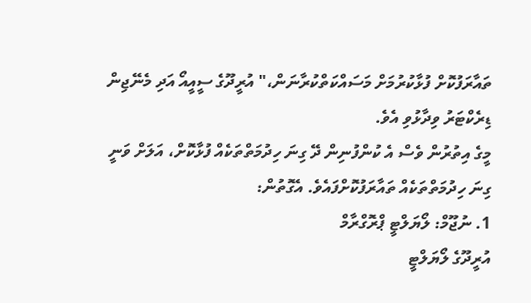ތައާރަފުކޮށް ފުޅާކުރުމަށް މަސައްކަތްކުރާނަން،" އުރީދޫގެ ސީއީއޯ އަދި މެނޭޖިން ޑިރެކްޓަރު ވިދާޅުވި އެވެ.
މީގެ އިތުރުން ވެސް އެ ކުންފުނިން ދޭ ގިނަ ހިދުމަތްތަކެއް ފުޅާކޮށް، އަލަށް ވަނީ ގިނަ ހިދުމަތްތަކެއް ތައާރަފުކޮށްފައެވެ. އެގޮތުން:
1. ނުޖޫމް: ލޯޔަލްޓީ ޕްރޮގްރާމް
އުރީދޫގެ ލޯޔަލްޓީ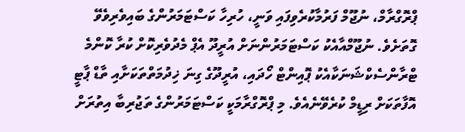ޕްރޮގްރާމް، ނުޖޫމް ފަރުމާކުރެވިފައި ވަނީ، ހުރިހާ ކަސްޓަމަރުންގެ ބައިވެރިވެވޭ ގޮތަށެވެ. ނުޖޫމްއާއެކު ކަސްޓަމަރުންނަށް އުރީދޫ އެޕް މެދުވެރިކޮށް ކުރާ ކޮންމެ ޓްރާންސެކްޝަނަކާއެކު ޕޮއިންޓް ހޯދައި، އުރީދޫގެ ގިނަ ޚިދުމަތްތަކަށާއި ތާޑް ޕާޓީ އޮފާތަކަށް ރިޑީމް ކުރެވޭނެއެވެ. މި ޕްރޮގްރާމަކީ ކަސްޓަމަރުންގެ ތަޖުރިބާ އިތުރަށް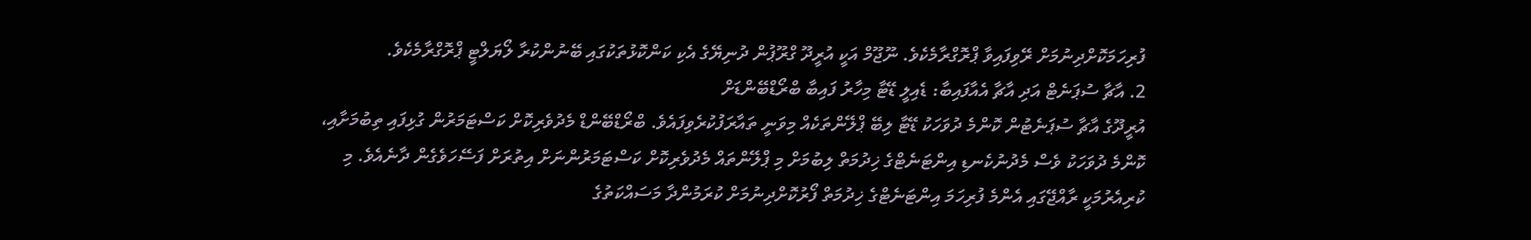ފުރިހަމަކޮށްދިނުމަށް ރޭވިފައިވާ ޕްރޮގްރާމެކެވެ. ނޫޖޫމް އަކީ އުރީދޫ ގްރޫޕުން ދުނިޔޭގެ އެކި ކަންކޮޅުތަކުގައި ބޭނުންކުރާ ލޯޔަލްޓީ ޕްރޮގްރާމެކެވެ.
2. އާޗާ ސުޕަނެޓް އަދި އާޗާ އެއާފައިބާ: ޑެއިލީ ޑޭޓާ މިހާރު ފައިބާ ބްރޯޑްބޭންޑަށް
އުރީދޫގެ އާޗާ ސުޕަނެޓުން ކޮންމެ ދުވަހަކު ޑޭޓާ ލިބޭ ޕްލޭންތަކެއް މިވަނީ ތައާރަފުކުރެވިފައެވެ. ބްރޯޑްބޭންޑް މެދުވެރިކޮށް ކަސްޓަމަރުން ގުޅިފައި ތިބުމަށާއި، ކޮންމެ ދުވަހަކު ވެސް މެދުނުކެނޑި އިންޓަނެޓްގެ ޚިދުމަތް ލިބުމަށް މި ޕްލޭންތައް މެދުވެރިކޮށް ކަސްޓަމަރުންނަށް އިތުރަށް ފަސޭހަވެގެން ދާނެއެވެ. މި ކުރިއެރުމަކީ ރާއްޖޭގައި އެންމެ ފުރިހަމަ އިންޓަނެޓްގެ ޚިދުމަތް ފޯރުކޮށްދިނުމަށް ކުރަމުންދާ މަސައްކަތުގެ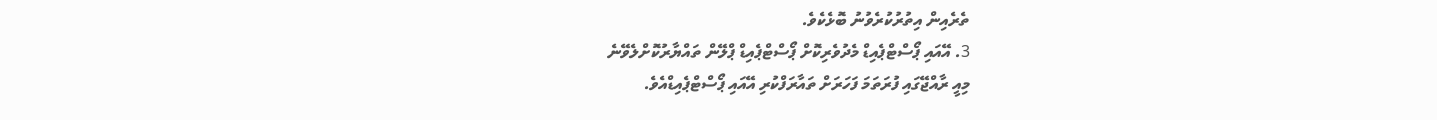ތެރެއިން އިތުރުކުރެވުނު ބޮޅެކެވެ.
3. އޭއައި ޕޯސްޓްޕެއިޑް މެދުވެރިކޮށް ޕޯސްޓްޕެއިޑް ޕްލޭން ތައްޔާރުކޮށްލެވޭނެ
މިއީ ރާއްޖޭގައި ފުރަތަމަ ފަހަރަށް ތައާރަފްކުރި އޭއައި ޕޯސްޓްޕެއިޑްއެވެ.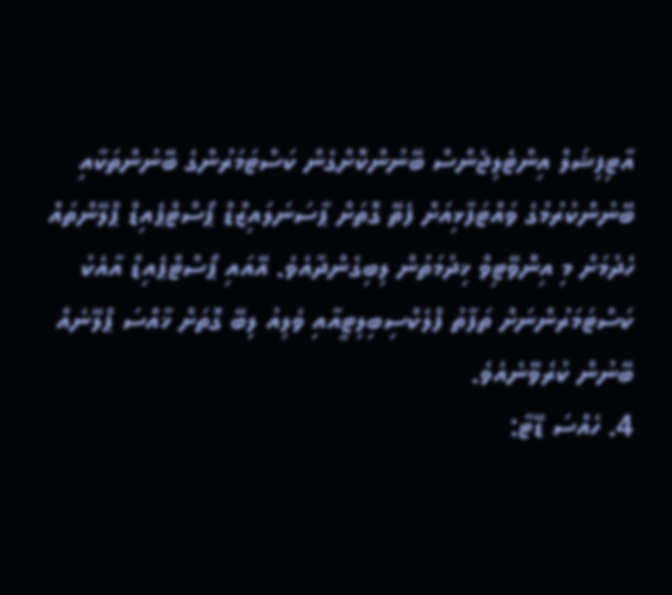އާޓިފިޝަލް އިންޓެލިޖެންސް ބޭނުންކޮށްގެން ކަސްޓަމަރުންގެ ބޭނުންތަކާއި ބޭނުންކުރުމުގެ ވައްޓަފާޅިއަށް ފެތޭ ގޮތަށް ޕާސަނަލައިޒްޑް ޕޯސްޓްޕެއިޑް ޕްލޭންތައް ހެދުމަށް މި އިނޮވޭޓިވް ޚިދުމަތުން ލިބިގެންދާއެވެ. އޭއައި ޕޯސްޓްޕެއިޑް އާއެކު ކަސްޓަމަރުންނަށް ތަފާތު ފްލެކްސިބިލިޓީއާއި ވެލިއު ލިބޭ ގޮތަށް ޚާއްސަ ޕްލޭނެއް ބޭނުން ކުރެވޭނެއެވެ.
4. ހެއްސަ ޑޭޓާ: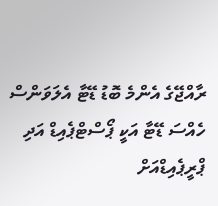ރާއްޖޭގެ އެންމެ ބޮޑު ޑޭޓާ އެލަވަންސް
ހެއްސަ ޑޭޓާ އަކީ ޕޯސްޓްޕެއިޑް އަދި ޕްރީޕެއިޑްއަށް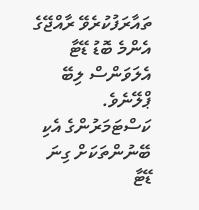ތައާރަފުކުރެވޭ ރާއްޖޭގެ އެންމެ ބޮޑު ޑޭޓާ އެލަވަންސް ލިބޭ ޕްލޭނެވެ. ކަސްޓަމަރުންގެ އެކި ބޭނުންތަކަށް ގިނަ ޑޭޓާ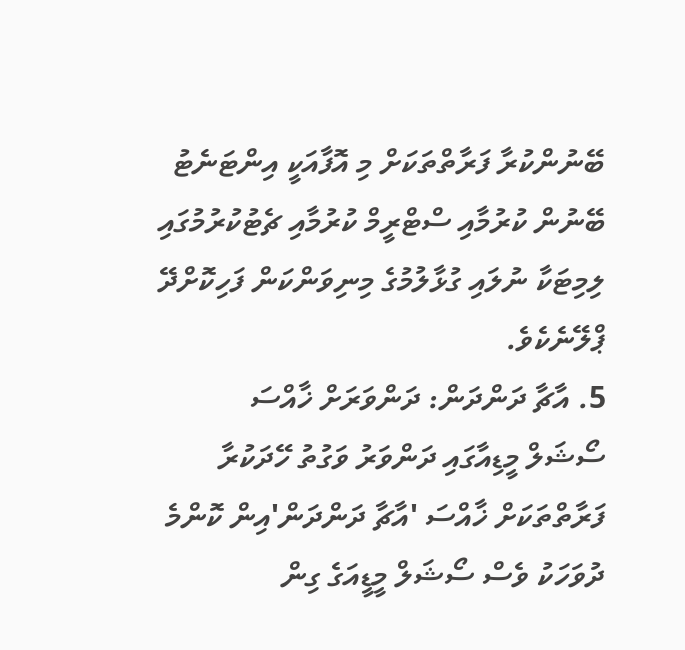ބޭނުންކުރާ ފަރާތްތަކަށް މި އޮފާއަކީ އިންޓަނެޓު ބޭނުން ކުރުމާއި ސްޓްރީމް ކުރުމާއި ޗެޓުކުރުމުގައި ލިމިޓަކާ ނުލައި ގުޅާލުމުގެ މިނިވަންކަން ފަހިކޮށްދޭ ޕްލޭނެކެވެ.
5. އާޗާ ދަންދަން: ދަންވަރަށް ޚާއްސަ
ސޯޝަލް މީޑިއާގައި ދަންވަރު ވަގުތު ހޭދަކުރާ ފަރާތްތަކަށް ޚާއްސަ 'އާޗާ ދަންދަން'އިން ކޮންމެ ދުވަހަކު ވެސް ސޯޝަލް މީޑީއަގެ ގިން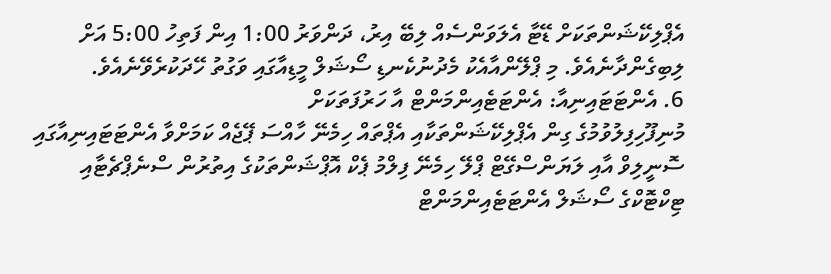އެޕްލިކޭޝަންތަކަށް ޑޭޓާ އެލަވަންސެއް ލިބޭ އިރު، ދަންވަރު 1:00 އިން ފަތިހު 5:00 އަށް ލިބިގެންދާނެއެވެ. މި ޕްލޭންއާއެކު މެދުނުކެނޑި ސޯޝަލް މީޑިއާގައި ވަގުތު ހޭދަކުރެވޭނެއެވެ.
6. އެންޓަޓައިނިއާ: އެންޓަޓެއިންމަންޓް އާ ހަރުފަތަކަށް
މުނިފޫހިފިލުވުމުގެ ގިން އެޕްލިކޭޝަންތަކާއި އެޕްތައް ހިމެނޭ ހާއްސަ ޕޭޖެއް ކަމަށްވާ އެންޓަޓައިނިއާގައި ސޮނީލިވް އާއި ލަޔަންސްގޭޓް ޕްލޭ ހިމެނޭ ފިލްމު ޕެކް އޮޕްޝަންތަކުގެ އިތުރުން ސްނެޕްޗެޓާއި ޓިކްޓޮކްގެ ސޯޝަލް އެންޓަޓެއިންމަންޓް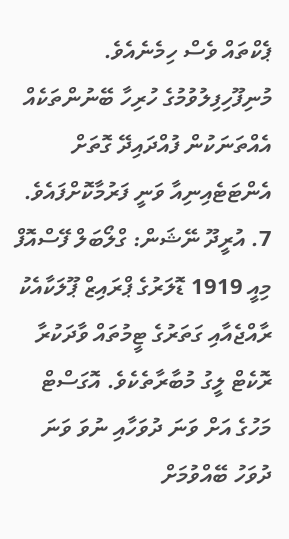ޕެކްތައް ވެސް ހިމެނެއެވެ. މުނިފޫހިފިލުވުމުގެ ހުރިހާ ބޭނުންތަކެއް އެއްތަނަކުން ފުއްދައިދޭ ގޮތަށް އެންޓަޓެއިނިއާ ވަނީ ފަރުމާކޮށްފައެވެ.
7. އުރީދޫ ނޭޝަން: ގްލޯބަލް ފޭސްއޮފް
މިއީ 1919 ޑޮލަރުގެ ޕްރައިޒް ޕޫލަކާއެކު ރާއްޖެއާއި ގަތަރުގެ ޓީމުތައް ވާދަކުރާ ރޮކެޓް ލީގު މުބާރާތެކެވެ. އޮގަސްޓް މަހުގެ އަށް ވަނަ ދުވަހާއި ނުވަ ވަނަ ދުވަހު ބޭއްވުމަށް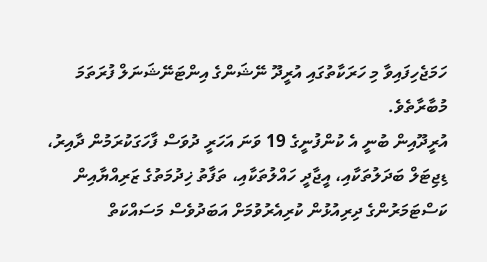ހަމަޖެހިފައިވާ މި ހަރަކާތުގައި އުރީދޫ ނޭޝަންގެ އިންޓަނޭޝަނަލް ފުރަތަމަ މުބާރާތެވެ.
އުރީދޫއިން ބުނީ އެ ކުންފުނީގެ 19 ވަނަ އަހަރީ ދުވަސް ފާހަގަކުރަމުން ދާއިރު، ޑިޖިޓަލް ބަދަލުތަކާއި، އީޖާދީ ހައްލުތަކާއި، ތަފާތު ޚިދުމަތުގެ ޒަރިއްޔާއިން ކަސްޓަމަރުންގެ ދިރިއުޅުން ކުރިއެރުވުމަށް އަބަދުވެސް މަސައްކަތް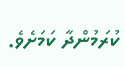ކުރަމުންދާ ކަމަށެވެ.